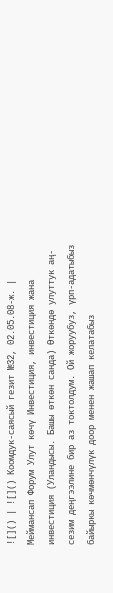![]() | ![]() Коомдук-саясый гезит №32, 02.05.08-ж. |
Меймансап Форум Улут көчү Инвестиция, инвестиция жана инвестиция (Уландысы. Башы өткөн санда) Өткөндө улуттук аң-сезим деңгээлине бир аз токтолдум. Ой жоруубуз, үрп-адатыбыз байыркы көчмөнчүлүк доор менен жашап келатабыз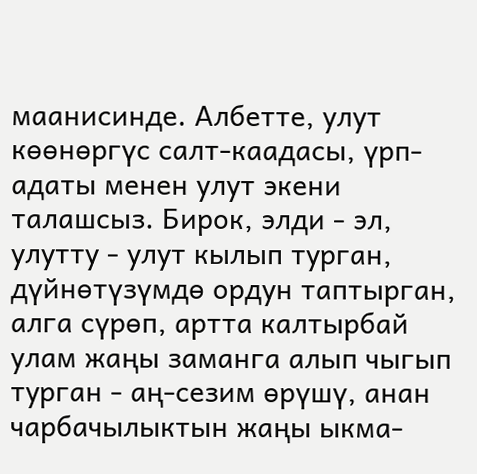маанисинде. Албетте, улут көөнөргүс салт-каадасы, үрп-адаты менен улут экени талашсыз. Бирок, элди - эл, улутту - улут кылып турган, дүйнөтүзүмдө ордун таптырган, алга сүрөп, артта калтырбай улам жаңы заманга алып чыгып турган - аң-сезим өрүшү, анан чарбачылыктын жаңы ыкма-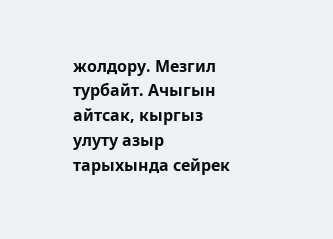жолдору. Мезгил турбайт. Ачыгын айтсак, кыргыз улуту азыр тарыхында сейрек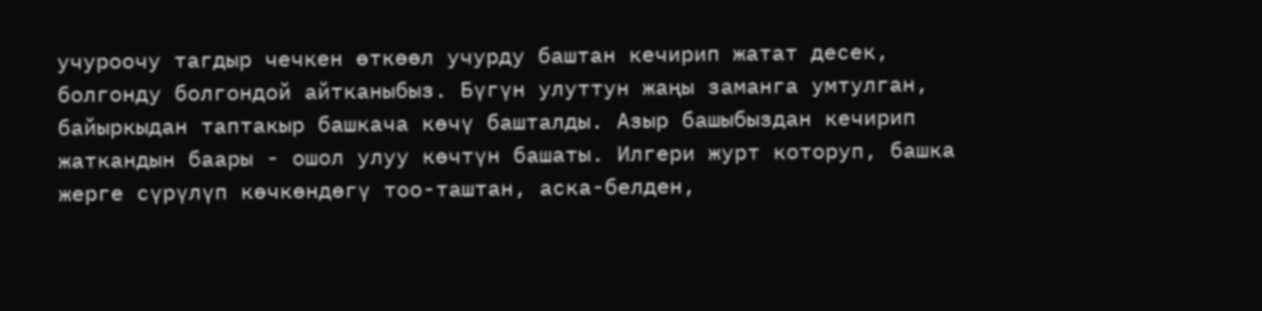учуроочу тагдыр чечкен өткөөл учурду баштан кечирип жатат десек, болгонду болгондой айтканыбыз. Бүгүн улуттун жаңы заманга умтулган, байыркыдан таптакыр башкача көчү башталды. Азыр башыбыздан кечирип жаткандын баары - ошол улуу көчтүн башаты. Илгери журт которуп, башка жерге сүрүлүп көчкөндөгү тоо-таштан, аска-белден,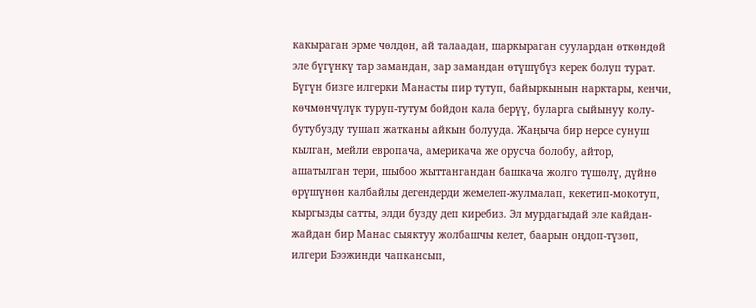какыраган эрме чөлдөн, ай талаадан, шаркыраган суулардан өткөндөй эле бүгүнкү тар замандан, зар замандан өтүшүбүз керек болуп турат. Бүгүн бизге илгерки Манасты пир тутуп, байыркынын нарктары, кенчи, көчмөнчүлүк туруп-тутум бойдон кала берүү, буларга сыйынуу колу-бутубузду тушап жатканы айкын болууда. Жаңыча бир нерсе сунуш кылган, мейли европача, америкача же орусча болобу, айтор, ашатылган тери, шыбоо жыттангандан башкача жолго түшөлү, дүйнө өрүшүнөн калбайлы дегендерди жемелеп-жулмалап, кекетип-мокотуп, кыргызды сатты, элди бузду деп киребиз. Эл мурдагыдай эле кайдан-жайдан бир Манас сыяктуу жолбашчы келет, баарын оңдоп-түзөп, илгери Бээжинди чапкансып,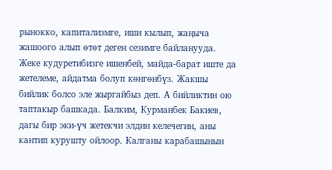рынокко, капитализмге, иши кылып, жаңыча жашоого алып өтөт деген сезимге байланууда. Жеке кудуретибизге ишенбей, майда-барат иште да жетелеме, айдатма болуп көнгөнбүз. Жакшы бийлик болсо эле жыргайбыз деп. А бийликтин ою таптакыр башкада. Балким, Курманбек Бакиев, дагы бир эки-үч жетекчи элдин келечегин, аны кантип курушту ойлоор. Калганы карабашынын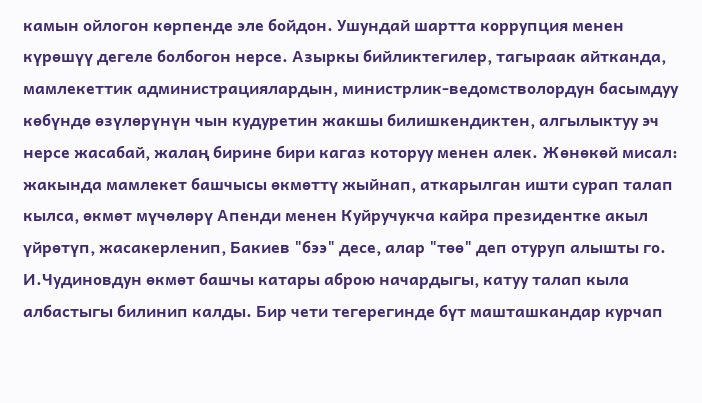камын ойлогон көрпенде эле бойдон. Ушундай шартта коррупция менен күрөшүү дегеле болбогон нерсе. Азыркы бийликтегилер, тагыраак айтканда, мамлекеттик администрациялардын, министрлик-ведомстволордун басымдуу көбүндө өзүлөрүнүн чын кудуретин жакшы билишкендиктен, алгылыктуу эч нерсе жасабай, жалаң бирине бири кагаз которуу менен алек. Жөнөкөй мисал: жакында мамлекет башчысы өкмөттү жыйнап, аткарылган ишти сурап талап кылса, өкмөт мүчөлөрү Апенди менен Куйручукча кайра президентке акыл үйрөтүп, жасакерленип, Бакиев "бээ" десе, алар "төө" деп отуруп алышты го. И.Чудиновдун өкмөт башчы катары аброю начардыгы, катуу талап кыла албастыгы билинип калды. Бир чети тегерегинде бүт машташкандар курчап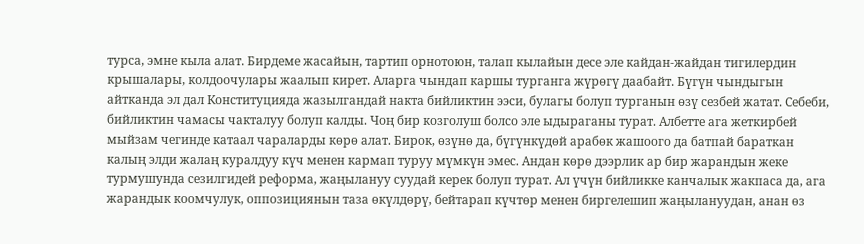турса, эмне кыла алат. Бирдеме жасайын, тартип орнотоюн, талап кылайын десе эле кайдан-жайдан тигилердин крышалары, колдоочулары жаалып кирет. Аларга чындап каршы турганга жүрөгү даабайт. Бүгүн чындыгын айтканда эл дал Конституцияда жазылгандай накта бийликтин ээси, булагы болуп турганын өзү сезбей жатат. Себеби, бийликтин чамасы чакталуу болуп калды. Чоң бир козголуш болсо эле ыдыраганы турат. Албетте ага жеткирбей мыйзам чегинде катаал чараларды көрө алат. Бирок, өзүнө да, бүгүнкүдөй арабөк жашоого да батпай бараткан калың элди жалаң куралдуу күч менен кармап туруу мүмкүн эмес. Андан көрө дээрлик ар бир жарандын жеке турмушунда сезилгидей реформа, жаңылануу суудай керек болуп турат. Ал үчүн бийликке канчалык жакпаса да, ага жарандык коомчулук, оппозициянын таза өкүлдөрү, бейтарап күчтөр менен биргелешип жаңылануудан, анан өз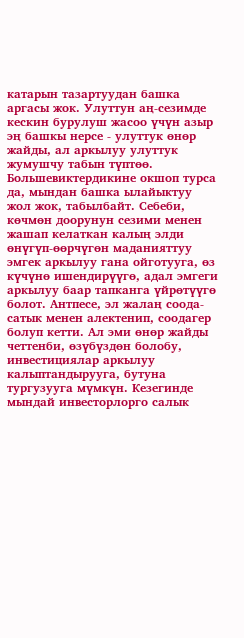катарын тазартуудан башка аргасы жок. Улуттун аң-сезимде кескин бурулуш жасоо үчүн азыр эң башкы нерсе - улуттук өнөр жайды, ал аркылуу улуттук жумушчу табын түптөө. Большевиктердикине окшоп турса да, мындан башка ылайыктуу жол жок, табылбайт. Себеби, көчмөн доорунун сезими менен жашап келаткан калың элди өнүгүп-өөрчүгөн маданияттуу эмгек аркылуу гана ойготууга, өз күчүнө ишендирүүгө, адал эмгеги аркылуу баар тапканга үйрөтүүгө болот. Антпесе, эл жалаң соода-сатык менен алектенип, соодагер болуп кетти. Ал эми өнөр жайды четтенби, өзүбүздөн болобу, инвестициялар аркылуу калыптандырууга, бутуна тургузууга мүмкүн. Кезегинде мындай инвесторлорго салык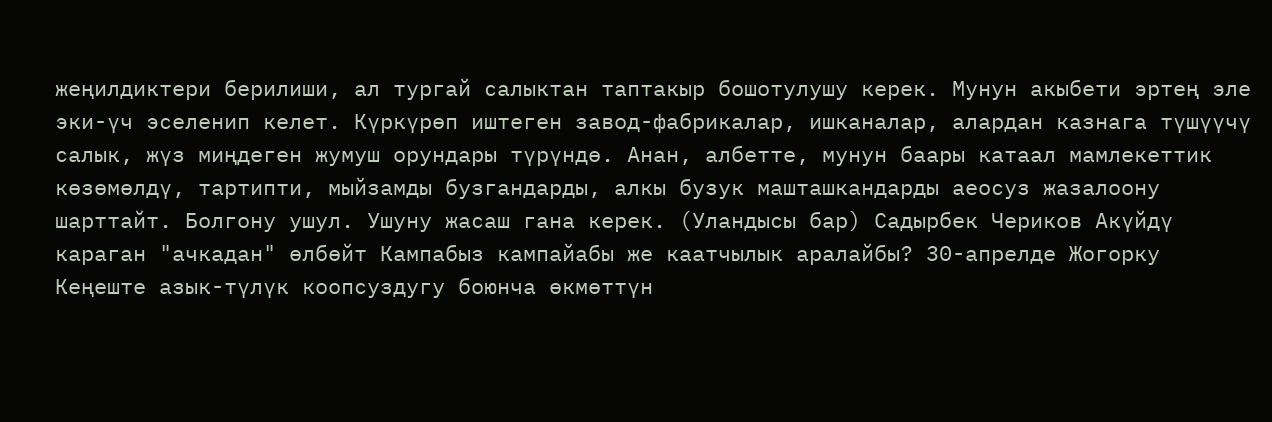жеңилдиктери берилиши, ал тургай салыктан таптакыр бошотулушу керек. Мунун акыбети эртең эле эки-үч эселенип келет. Күркүрөп иштеген завод-фабрикалар, ишканалар, алардан казнага түшүүчү салык, жүз миңдеген жумуш орундары түрүндө. Анан, албетте, мунун баары катаал мамлекеттик көзөмөлдү, тартипти, мыйзамды бузгандарды, алкы бузук машташкандарды аеосуз жазалоону шарттайт. Болгону ушул. Ушуну жасаш гана керек. (Уландысы бар) Садырбек Чериков Акүйдү караган "ачкадан" өлбөйт Кампабыз кампайабы же каатчылык аралайбы? 30-апрелде Жогорку Кеңеште азык-түлүк коопсуздугу боюнча өкмөттүн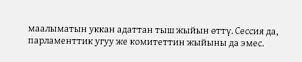маалыматын уккан адаттан тыш жыйын өттү. Сессия да, парламенттик угуу же комитеттин жыйыны да эмес.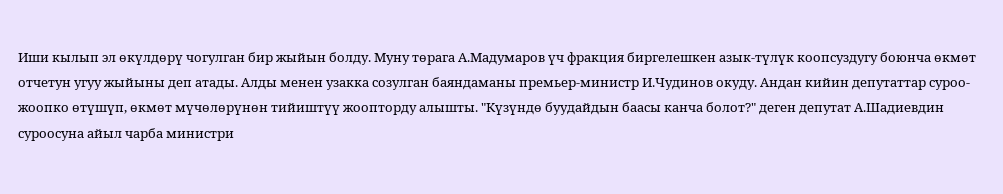Иши кылып эл өкүлдөрү чогулган бир жыйын болду. Муну төрага А.Мадумаров үч фракция биргелешкен азык-түлүк коопсуздугу боюнча өкмөт отчетун угуу жыйыны деп атады. Алды менен узакка созулган баяндаманы премьер-министр И.Чудинов окуду. Андан кийин депутаттар суроо-жоопко өтүшүп, өкмөт мүчөлөрүнөн тийиштүү жоопторду алышты. "Күзүндө буудайдын баасы канча болот?" деген депутат А.Шадиевдин суроосуна айыл чарба министри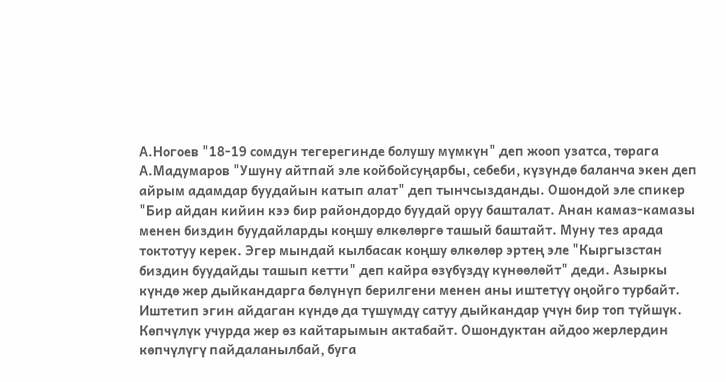А.Ногоев "18-19 сомдун тегерегинде болушу мүмкүн" деп жооп узатса, төрага А.Мадумаров "Ушуну айтпай эле койбойсуңарбы, себеби, күзүндө баланча экен деп айрым адамдар буудайын катып алат" деп тынчсызданды. Ошондой эле спикер "Бир айдан кийин кээ бир райондордо буудай оруу башталат. Анан камаз-камазы менен биздин буудайларды коңшу өлкөлөргө ташый баштайт. Муну тез арада токтотуу керек. Эгер мындай кылбасак коңшу өлкөлөр эртең эле "Кыргызстан биздин буудайды ташып кетти" деп кайра өзүбүздү күнөөлөйт" деди. Азыркы күндө жер дыйкандарга бөлүнүп берилгени менен аны иштетүү оңойго турбайт. Иштетип эгин айдаган күндө да түшүмдү сатуу дыйкандар үчүн бир топ түйшүк. Көпчүлүк учурда жер өз кайтарымын актабайт. Ошондуктан айдоо жерлердин көпчүлүгү пайдаланылбай, буга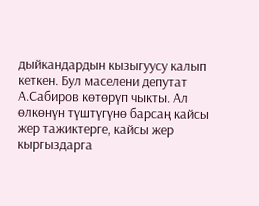дыйкандардын кызыгуусу калып кеткен. Бул маселени депутат А.Сабиров көтөрүп чыкты. Ал өлкөнүн түштүгүнө барсаң кайсы жер тажиктерге, кайсы жер кыргыздарга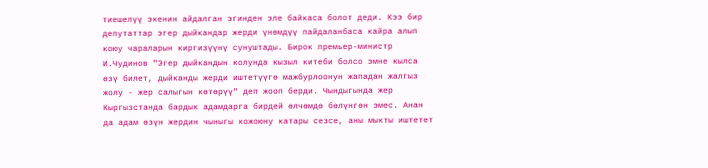тиешелүү экенин айдалган эгинден эле байкаса болот деди. Кээ бир депутаттар эгер дыйкандар жерди үнөмдүү пайдаланбаса кайра алып коюу чараларын киргизүүнү сунуштады. Бирок премьер-министр И.Чудинов "Эгер дыйкандын колунда кызыл китеби болсо эмне кылса өзү билет, дыйканды жерди иштетүүгө мажбурлоонун жападан жалгыз жолу - жер салыгын көтөрүү" деп жооп берди. Чындыгында жер Кыргызстанда бардык адамдарга бирдей өлчөмдө бөлүнгөн эмес. Анан да адам өзүн жердин чыныгы кожоюну катары сезсе, аны мыкты иштетет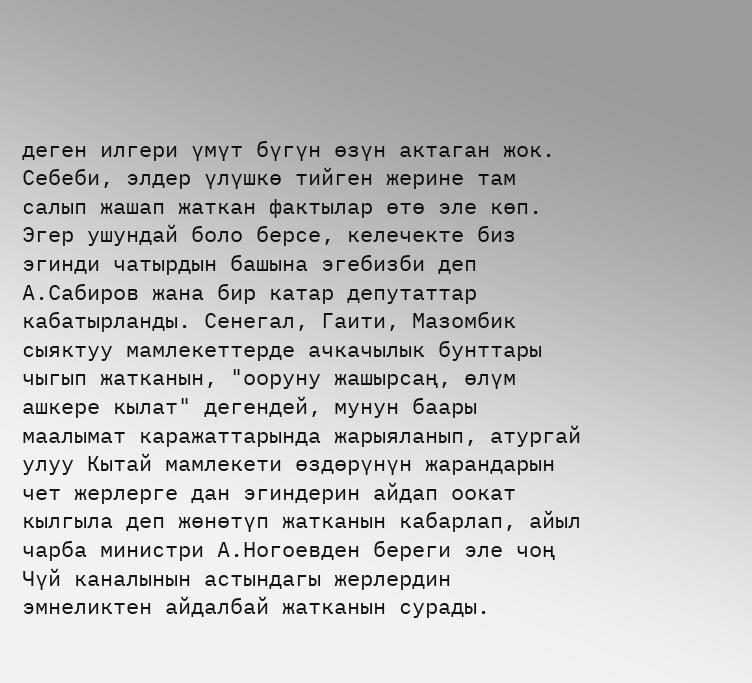деген илгери үмүт бүгүн өзүн актаган жок. Себеби, элдер үлүшкө тийген жерине там салып жашап жаткан фактылар өтө эле көп. Эгер ушундай боло берсе, келечекте биз эгинди чатырдын башына эгебизби деп А.Сабиров жана бир катар депутаттар кабатырланды. Сенегал, Гаити, Мазомбик сыяктуу мамлекеттерде ачкачылык бунттары чыгып жатканын, "ооруну жашырсаң, өлүм ашкере кылат" дегендей, мунун баары маалымат каражаттарында жарыяланып, атургай улуу Кытай мамлекети өздөрүнүн жарандарын чет жерлерге дан эгиндерин айдап оокат кылгыла деп жөнөтүп жатканын кабарлап, айыл чарба министри А.Ногоевден береги эле чоң Чүй каналынын астындагы жерлердин эмнеликтен айдалбай жатканын сурады.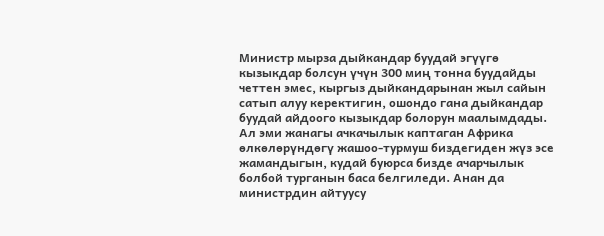Министр мырза дыйкандар буудай эгүүгө кызыкдар болсун үчүн 300 миң тонна буудайды четтен эмес, кыргыз дыйкандарынан жыл сайын сатып алуу керектигин, ошондо гана дыйкандар буудай айдоого кызыкдар болорун маалымдады. Ал эми жанагы ачкачылык каптаган Африка өлкөлөрүндөгү жашоо-турмуш биздегиден жүз эсе жамандыгын, кудай буюрса бизде ачарчылык болбой турганын баса белгиледи. Анан да министрдин айтуусу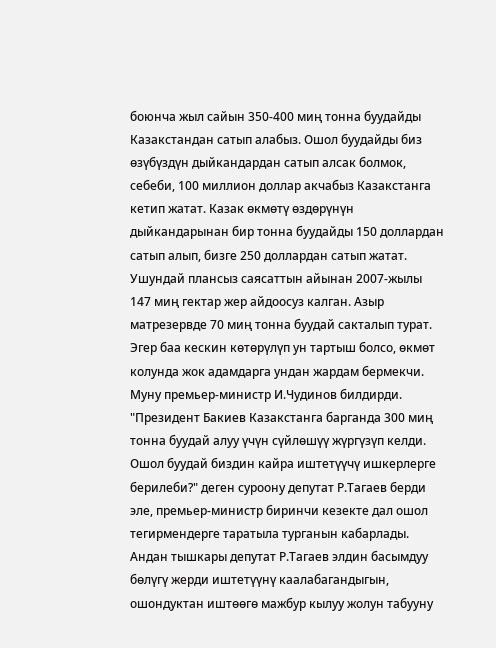боюнча жыл сайын 350-400 миң тонна буудайды Казакстандан сатып алабыз. Ошол буудайды биз өзүбүздүн дыйкандардан сатып алсак болмок, себеби, 100 миллион доллар акчабыз Казакстанга кетип жатат. Казак өкмөтү өздөрүнүн дыйкандарынан бир тонна буудайды 150 доллардан сатып алып, бизге 250 доллардан сатып жатат. Ушундай плансыз саясаттын айынан 2007-жылы 147 миң гектар жер айдоосуз калган. Азыр матрезервде 70 миң тонна буудай сакталып турат. Эгер баа кескин көтөрүлүп ун тартыш болсо, өкмөт колунда жок адамдарга ундан жардам бермекчи. Муну премьер-министр И.Чудинов билдирди. "Президент Бакиев Казакстанга барганда 300 миң тонна буудай алуу үчүн сүйлөшүү жүргүзүп келди. Ошол буудай биздин кайра иштетүүчү ишкерлерге берилеби?" деген суроону депутат Р.Тагаев берди эле, премьер-министр биринчи кезекте дал ошол тегирмендерге таратыла турганын кабарлады. Андан тышкары депутат Р.Тагаев элдин басымдуу бөлүгү жерди иштетүүнү каалабагандыгын, ошондуктан иштөөгө мажбур кылуу жолун табууну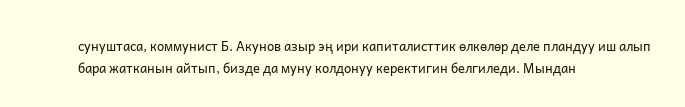сунуштаса, коммунист Б. Акунов азыр эң ири капиталисттик өлкөлөр деле пландуу иш алып бара жатканын айтып, бизде да муну колдонуу керектигин белгиледи. Мындан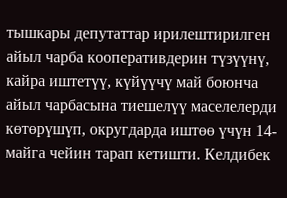тышкары депутаттар ирилештирилген айыл чарба кооперативдерин түзүүнү, кайра иштетүү, күйүүчү май боюнча айыл чарбасына тиешелүү маселелерди көтөрүшүп, округдарда иштөө үчүн 14-майга чейин тарап кетишти. Келдибек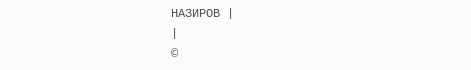НАЗИРОВ |
|
©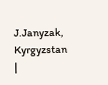J.Janyzak, Kyrgyzstan
|